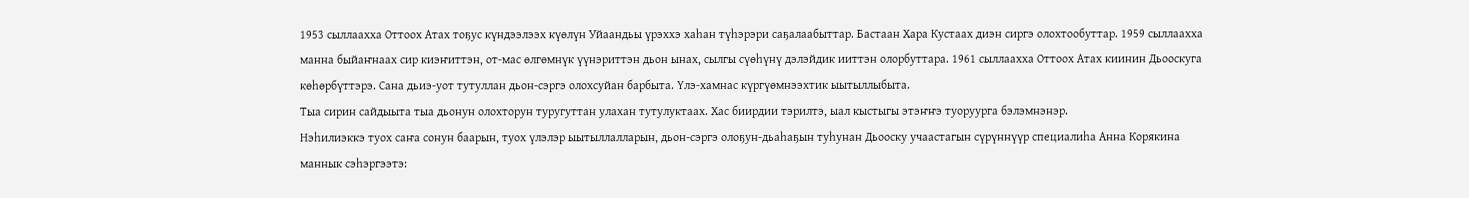1953 сыллаахха Оттоох Атах тоҕус күндээлээх күөлүн Уйаандьы үрэххэ хаһан түһэрэри саҕалаабыттар. Бастаан Хара Кустаах диэн сиргэ олохтообуттар. 1959 сыллаахха манна быйаҥнаах сир киэҥиттэн, от-мас өлгөмнүк үүнэриттэн дьон ынах, сылгы сүөһүнү дэлэйдик ииттэн олорбуттара. 1961 сыллаахха Оттоох Атах киинин Дьооскуга көһөрбүттэрэ. Сана дьиэ-уот тутуллан дьон-сэргэ олохсуйан барбыта. Үлэ-хамнас күргүөмнээхтик ыытыллыбыта.
Тыа сирин сайдыыта тыа дьонун олохторун туругуттан улахан тутулуктаах. Хас биирдии тэрилтэ, ыал кыстыгы этэҥҥэ туоруурга бэлэмнэнэр.
Нэһилиэккэ туох саҥа сонун баарын, туох үлэлэр ыытыллалларын, дьон-сэргэ олоҕун-дьаһаҕын туһунан Дьооску учаастагын сүрүннүүр специалиһа Анна Корякина маннык сэһэргээтэ: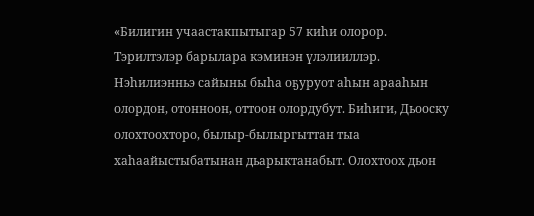«Билигин учаастакпытыгар 57 киһи олорор. Тэрилтэлэр барылара кэминэн үлэлииллэр. Нэһилиэнньэ сайыны быһа оҕуруот аһын арааһын олордон, отонноон, оттоон олордубут. Биһиги, Дьооску олохтоохторо, былыр-былыргыттан тыа хаһаайыстыбатынан дьарыктанабыт. Олохтоох дьон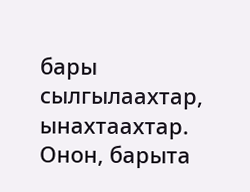бары сылгылаахтар, ынахтаахтар. Онон, барыта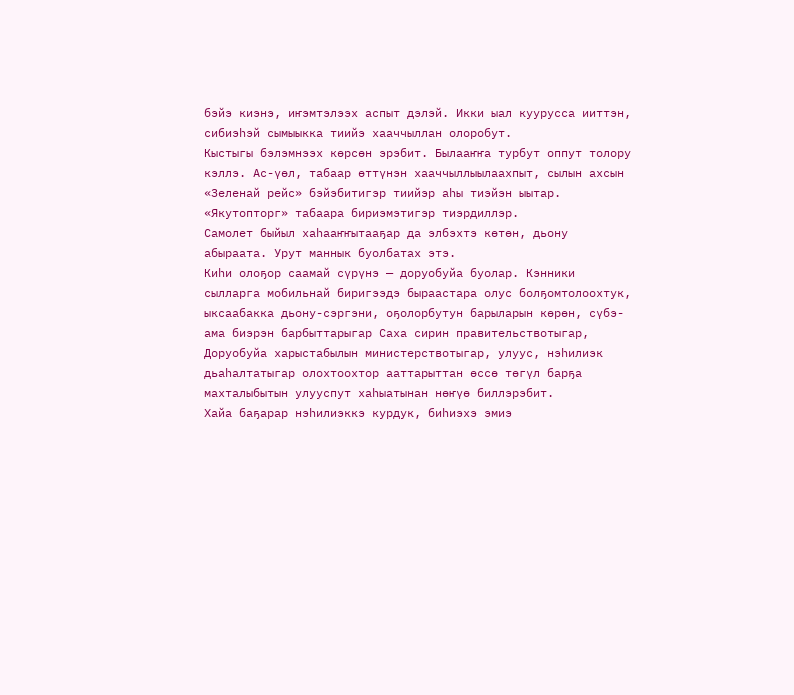бэйэ киэнэ, иҥэмтэлээх аспыт дэлэй. Икки ыал куурусса ииттэн, сибиэһэй сымыыкка тиийэ хааччыллан олоробут.
Кыстыгы бэлэмнээх көрсөн эрэбит. Былааҥҥа турбут оппут толору кэллэ. Ас-үөл, табаар өттүнэн хааччыллыылаахпыт, сылын ахсын «Зеленай рейс» бэйэбитигэр тиийэр аһы тиэйэн ыытар. «Якутопторг» табаара бириэмэтигэр тиэрдиллэр.
Самолет быйыл хаһааҥҥытааҕар да элбэхтэ көтөн, дьону абыраата. Урут маннык буолбатах этэ.
Киһи олоҕор саамай сүрүнэ — доруобуйа буолар. Кэнники сылларга мобильнай биригээдэ быраастара олус болҕомтолоохтук, ыксаабакка дьону-сэргэни, оҕолорбутун барыларын көрөн, сүбэ-ама биэрэн барбыттарыгар Саха сирин правительствотыгар, Доруобуйа харыстабылын министерствотыгар, улуус, нэһилиэк дьаһалтатыгар олохтоохтор ааттарыттан өссө төгүл барҕа махталыбытын улууспут хаһыатынан нөҥүө биллэрэбит.
Хайа баҕарар нэһилиэккэ курдук, биһиэхэ эмиэ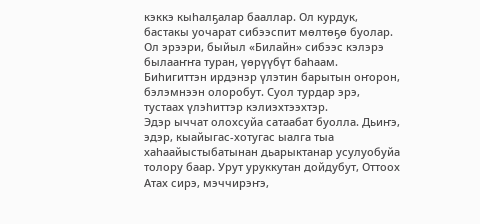кэккэ кыһалҕалар бааллар. Ол курдук, бастакы уочарат сибээспит мөлтөҕө буолар. Ол эрээри, быйыл «Билайн» сибээс кэлэрэ былааҥҥа туран, үөрүүбүт баһаам. Биһигиттэн ирдэнэр үлэтин барытын оҥорон, бэлэмнээн олоробут. Суол турдар эрэ, тустаах үлэһиттэр кэлиэхтээхтэр.
Эдэр ыччат олохсуйа сатаабат буолла. Дьиҥэ, эдэр, кыайыгас-хотугас ыалга тыа хаһаайыстыбатынан дьарыктанар усулуобуйа толору баар. Урут уруккутан дойдубут, Оттоох Атах сирэ, мэччирэҥэ,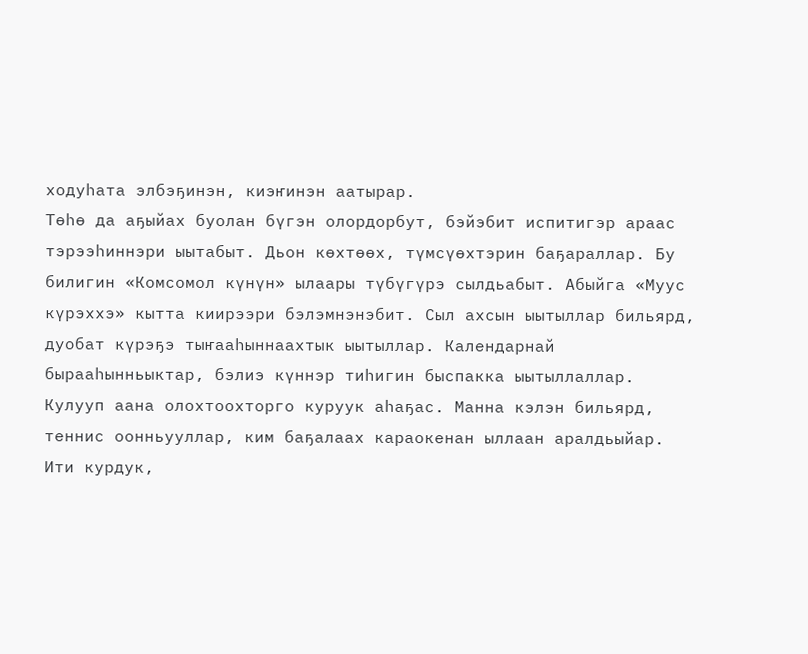ходуһата элбэҕинэн, киэҥинэн аатырар.
Төһө да аҕыйах буолан бүгэн олордорбут, бэйэбит испитигэр араас тэрээһиннэри ыытабыт. Дьон көхтөөх, түмсүөхтэрин баҕараллар. Бу билигин «Комсомол күнүн» ылаары түбүгүрэ сылдьабыт. Абыйга «Муус күрэххэ» кытта киирээри бэлэмнэнэбит. Сыл ахсын ыытыллар бильярд, дуобат күрэҕэ тыҥааһыннаахтык ыытыллар. Календарнай бырааһынньыктар, бэлиэ күннэр тиһигин быспакка ыытыллаллар. Кулууп аана олохтоохторго куруук аһаҕас. Манна кэлэн бильярд, теннис оонньууллар, ким баҕалаах караокенан ыллаан аралдьыйар.
Ити курдук,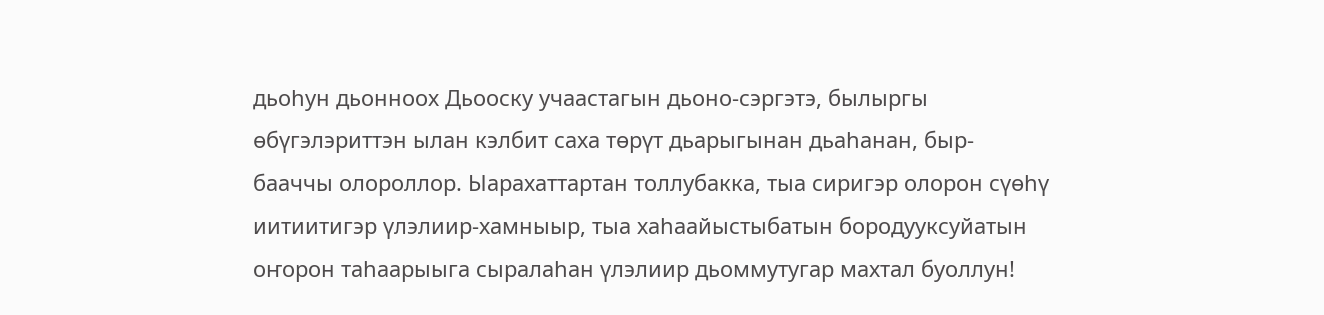дьоһун дьонноох Дьооску учаастагын дьоно-сэргэтэ, былыргы өбүгэлэриттэн ылан кэлбит саха төрүт дьарыгынан дьаһанан, быр-бааччы олороллор. Ыарахаттартан толлубакка, тыа сиригэр олорон сүөһү иитиитигэр үлэлиир-хамныыр, тыа хаһаайыстыбатын бородууксуйатын оҥорон таһаарыыга сыралаһан үлэлиир дьоммутугар махтал буоллун!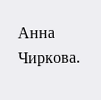Анна Чиркова.